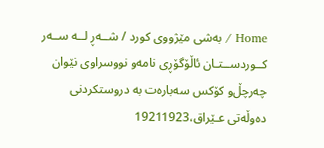Home / بەشی مێژووی كورد / شــه‌ڕ لــه‌ ســه‌ر كــوردســتـان ئاڵۆگۆڕی نامه‌‌و نووسراوی نێوان چه‌رچڵ‌و كۆكس سه‌باره‌ت به‌ دروستكردنی ده‌وڵه‌تی عـێراق،19211923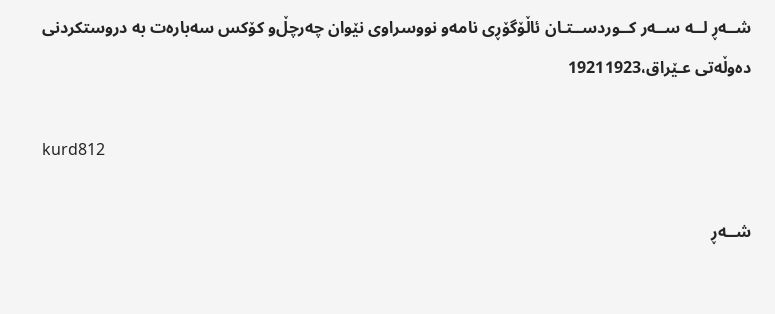شــه‌ڕ لــه‌ ســه‌ر كــوردســتـان ئاڵۆگۆڕی نامه‌‌و نووسراوی نێوان چه‌رچڵ‌و كۆكس سه‌باره‌ت به‌ دروستكردنی ده‌وڵه‌تی عـێراق،19211923

kurd812

شــه‌ڕ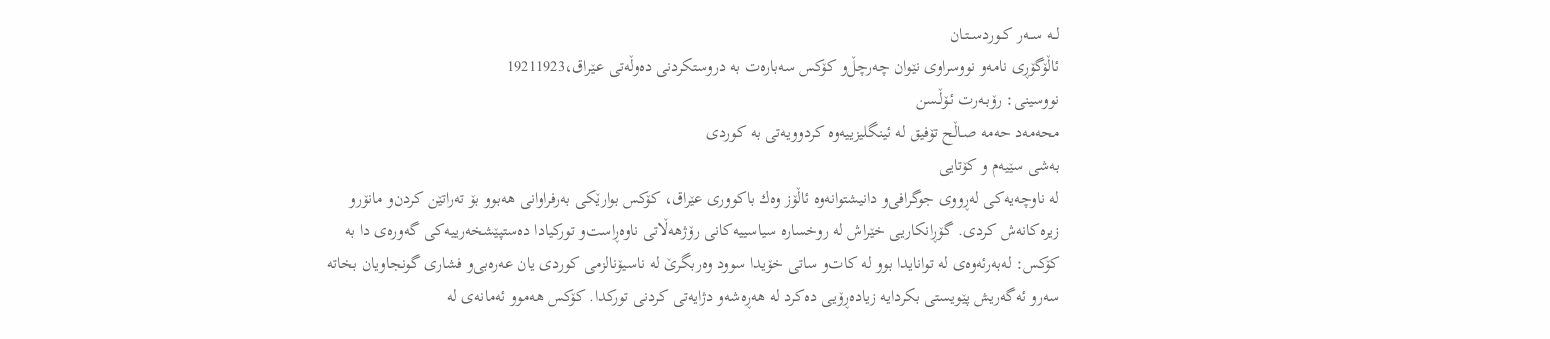لــه‌ ســه‌ر كــوردســتـان
ئاڵۆگۆڕی نامه‌‌و نووسراوی نێوان چه‌رچڵ‌و كۆكس سه‌باره‌ت به‌ دروستكردنی ده‌وڵه‌تی عـێراق،19211923
نووسینی: رۆبـه‌رت ئـۆڵـسن
محەمەد حەمه‌ صـاڵح تۆفیق له‌ ئینگلیزییه‌وه‌ كردوویه‌تی به‌ كوردی
به‌شی‌ سێیه‌م و كۆتایی‌
له‌ ناوچه‌یه‌كی له‌ڕووی جوگرافی‌و دانیشتوانه‌وه‌ ئاڵۆز وه‌ك باكووری عێراق، كۆكس بوارێكی به‌رفراوانی هه‌بوو بۆ ته‌راتێن كردن‌و مانۆر‌و زیره‌كانه‌ش كردی. گۆڕانكاریی خێراش له‌ روخساره‌ سیاسییه‌كانی رۆژهه‌ڵاتی ناوه‌ڕاست‌و توركیادا ده‌ستپێشخه‌رییه‌كی گه‌وره‌ی دا به‌ كۆكس: له‌به‌رئه‌وه‌ی له‌ توانایدا بوو له‌ كات‌و ساتی خۆیدا سوود وه‌ربگرێ له‌ ناسیۆنالزمی كوردی یان عه‌ره‌بی‌و فشاری گونجاویان بخاته‌ سه‌ر‌و ئه‌گه‌ریش پێویستی بكردایه‌ زیاده‌ڕۆیی ده‌كرد له‌ هه‌ڕه‌شه‌‌و دژایه‌تی كردنی توركدا. كۆكس هه‌موو ئه‌مانه‌ی له‌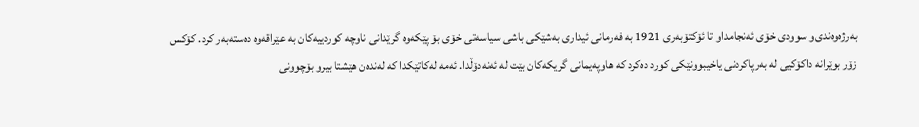به‌رژه‌وه‌ندی‌و سوودی خۆی ئه‌نجامدا‌و تا ئۆكتۆبه‌ری 1921 به‌ فه‌رمانی ئیداری به‌شێكی باشی سیاسه‌تی خۆی بۆ پێكه‌وه‌ گرێدانی ناوچه‌ كوردییه‌كان به‌ عێراقه‌وه‌ ده‌سته‌به‌ر كرد. كۆكس زۆر بوێرانه‌ داكۆكیی له‌ به‌رپاكردنی یاخیبوونێكی كورد ده‌كرد كه‌ هاوپه‌یمانی‌ گریكه‌كان بێت له‌ ئه‌نه‌دۆڵدا. ئه‌مه‌ له‌كاتێكدا كه‌ له‌نده‌ن هێشتا بیرو بۆچوونی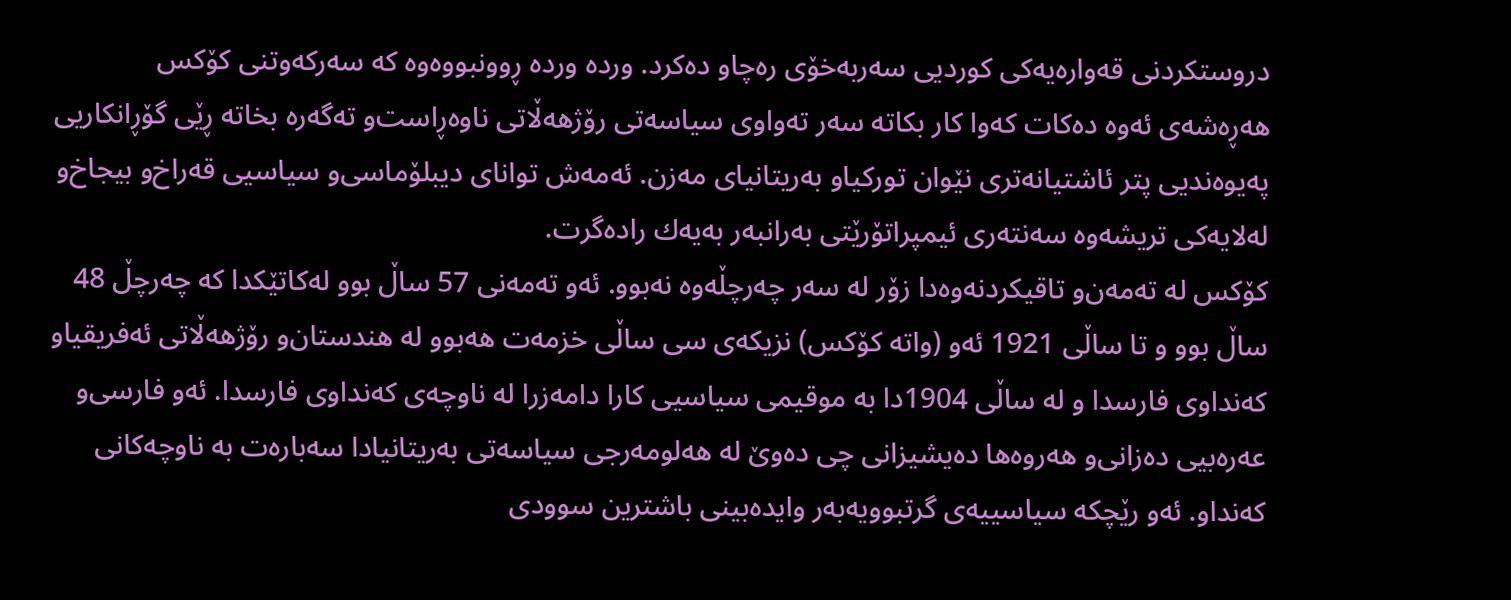دروستكردنی قه‌واره‌یه‌كی كوردیی سه‌ربه‌خۆی ره‌چاو ده‌كرد. ورده‌ ورده‌ ڕوونبووه‌وه‌ كه‌ سه‌ركه‌وتنی كۆكس هه‌ڕه‌شه‌ی ئه‌وه‌ ده‌كات كه‌وا كار بكاته‌ سه‌ر ته‌واوی سیاسه‌تی رۆژهه‌ڵاتی ناوه‌ڕاست‌و ته‌گه‌ره‌ بخاته‌ ڕێی گۆڕانكاریی په‌یوه‌ندیی پتر ئاشتیانه‌تری نێوان توركیا‌و به‌ریتانیای مه‌زن. ئه‌مه‌ش توانای دیبلۆماسی‌و سیاسیی قه‌راخ‌و بیجاخ‌و له‌لایه‌كی تریشه‌وه‌ سه‌نته‌ری ئیمپراتۆرێتی به‌رانبه‌ر به‌یه‌ك راده‌گرت.
كۆكس له‌ ته‌مه‌ن‌و تاقیكردنه‌وه‌دا زۆر له‌ سه‌ر چه‌رچڵه‌وه‌ نه‌بوو. ئه‌و ته‌مه‌نی 57 ساڵ بوو له‌كاتێكدا كه‌ چه‌رچڵ 48 ساڵ بوو ‌و تا ساڵی 1921 ئه‌و (واته‌ كۆكس) نزیكه‌ی سی ساڵی خزمه‌ت هه‌بوو له‌ هندستان‌و رۆژهه‌ڵاتی ئه‌فریقیا‌و كه‌نداوی فارسدا ‌و له‌ ساڵی 1904دا به‌ موقیمی سیاسیی كارا دامه‌زرا له‌ ناوچه‌ی كه‌نداوی فارسدا. ئه‌و فارسی‌و عه‌ره‌بیی ده‌زانی‌و هه‌روه‌ها ده‌یشیزانی چی ده‌وێ له‌ هه‌لومه‌رجی سیاسه‌تی به‌ریتانیادا سه‌باره‌ت به‌ ناوچه‌كانی كه‌نداو. ئه‌و رێچكه‌ سیاسییه‌ی گرتبوویه‌به‌ر وایده‌بینی باشترین سوودی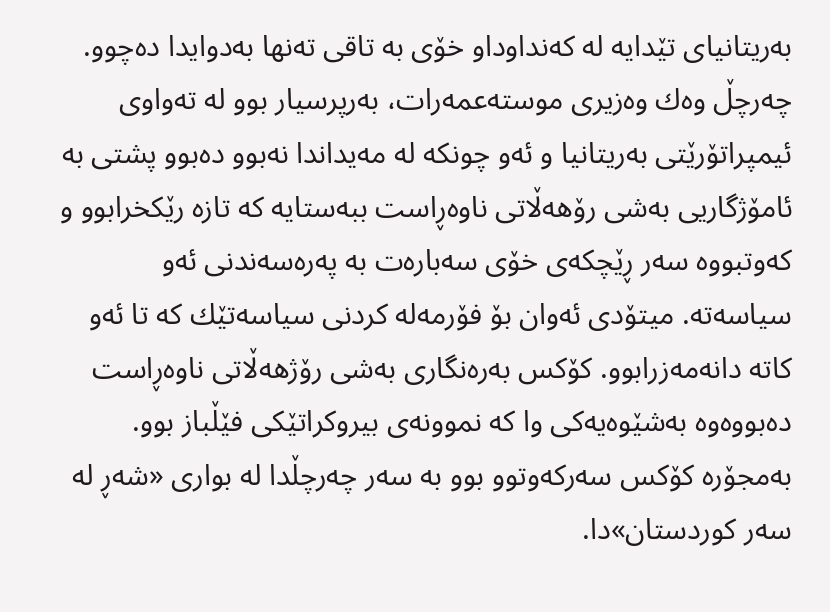به‌ریتانیای تێدایه‌ له‌ كه‌نداودا‌و خۆی به‌ تاقی ته‌نها به‌دوایدا ده‌چوو. چه‌رچڵ وه‌ك وه‌زیری موسته‌عمه‌رات، به‌رپرسیار بوو له‌ ته‌واوی ئیمپراتۆرێتی به‌ریتانیا و ئه‌و چونكه‌ له‌ مه‌یداندا نه‌بوو ده‌بوو پشتی به‌ ئامۆژگاریی به‌شی رۆهه‌ڵاتی ناوه‌ڕاست ببه‌ستایه‌ كه‌ تازه‌ رێكخرابوو ‌و كه‌وتبووه‌ سه‌ر ڕێچكه‌ی خۆی سه‌باره‌ت به‌ په‌ره‌سه‌ندنی ئه‌و سیاسه‌ته‌. میتۆدی ئه‌وان بۆ فۆرمه‌له‌ كردنی سیاسه‌تێك كه‌ تا ئه‌و كاته‌ دانه‌مه‌زرابوو. كۆكس به‌ره‌نگاری به‌شی رۆژهه‌ڵاتی ناوه‌ڕاست ده‌بووه‌وه‌ به‌شێوه‌یه‌كی وا كه‌ نموونه‌ی بیروكراتێكی فێڵباز بوو. به‌مجۆره‌ كۆكس سه‌ركه‌وتوو بوو به‌ سه‌ر چه‌رچڵدا له‌ بواری «شه‌ڕ له‌ سه‌ر كوردستان»دا.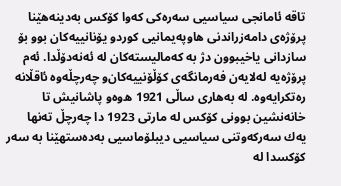تاقه‌ ئامانجی سیاسیی سه‌ره‌كی كه‌وا كۆكس به‌دینه‌هێنا پرۆژه‌ی دامه‌زراندنی هاوپه‌یمانیی كورد‌و یۆنانییه‌كان بوو بۆ سازدانی یاخیبوون دژ به‌ كه‌مالیسته‌كان له‌ ئه‌نه‌دۆڵدا. ئه‌م پرۆژه‌یه‌ له‌لایه‌ن فه‌رمانگه‌ی‌ كۆڵۆنییه‌كان‌و چه‌رچڵه‌وه‌ ئاقڵانه‌ ره‌تكرایه‌وه‌. له‌ به‌هاری ساڵی 1921 ه‌وه‌‌و پاشانیش تا خانه‌نشین بوونی كۆكس له‌ مارتی 1923 دا چه‌رچڵ ته‌نها یه‌ك سه‌ركه‌وتنی سیاسیی دیبلۆماسیی به‌ده‌ستهێنا به‌ سه‌ر كۆكسدا له‌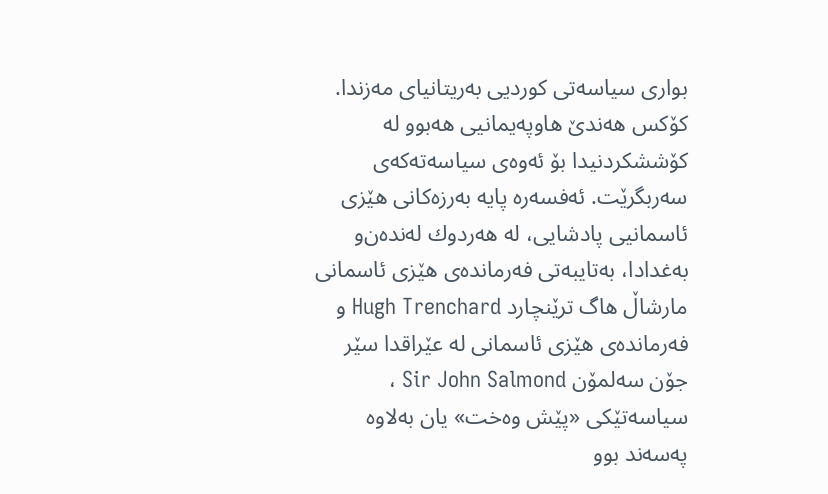بواری سیاسه‌تی كوردیی به‌ریتانیای مه‌زندا.
كۆكس هه‌ندێ هاوپه‌یمانیی هه‌بوو له‌ كۆششكردنیدا بۆ ئه‌وه‌ی سیاسه‌ته‌كه‌ی سه‌ربگرێت. ئه‌فسه‌ره‌ پایه‌ به‌رزه‌كانی هێزی ئاسمانیی پادشایی، له‌ هه‌ردوك له‌نده‌ن‌و به‌غدادا، به‌تایبه‌تی فه‌رمانده‌ی هێزی ئاسمانی مارشاڵ هاگ ترێنچارد Hugh Trenchard و فه‌رمانده‌ی هێزی ئاسمانی له‌ عێراقدا سێر جۆن سه‌لمۆن Sir John Salmond ، سیاسه‌تێكی «پێش وه‌خت» یان به‌لاوه‌ په‌سه‌ند بوو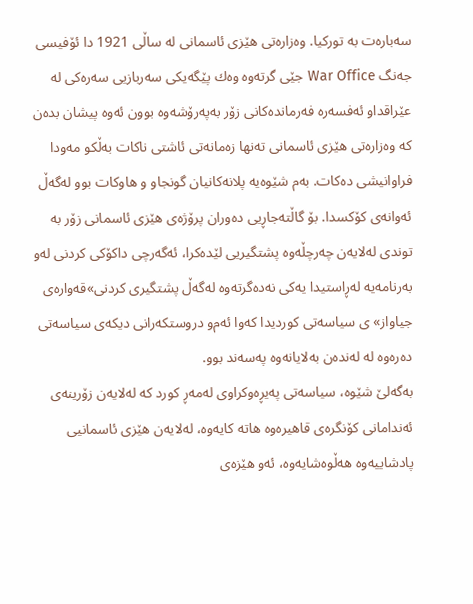سه‌باره‌ت به‌ توركیا. وه‌زاره‌تی هێزی ئاسمانی له‌ ساڵی 1921 دا ئۆفیسی جه‌نگ War Office جێی گرته‌وه‌ وه‌ك پێگه‌یكی سه‌ربازیی سه‌ره‌كی له‌ عێراقدا‌و ئه‌فسه‌ره‌ فه‌رمانده‌كانی زۆر به‌په‌رۆشه‌وه‌ بوون ئه‌وه‌ پیشان بده‌ن كه‌ وه‌زاره‌تی هێزی ئاسمانی ته‌نها زه‌مانه‌تی ئاشتی ناكات به‌ڵكو مه‌ودا فراوانیشی ده‌كات. به‌م شێوه‌یه‌ پلانه‌كانیان گونجاو و هاوكات بوو له‌گه‌ڵ ئه‌وانه‌ی كۆكسدا. بۆ گاڵته‌جاڕیی ده‌وران پرۆژه‌ی هێزی ئاسمانی زۆر به‌ توندی له‌لایه‌ن چه‌رچڵه‌وه‌ پشتگیریی لێده‌كرا، ئه‌گه‌رچی داكۆكی كردنی له‌و به‌رنامه‌یه‌ له‌ڕاستیدا یه‌كی نه‌ده‌گرته‌وه‌ له‌گه‌ڵ پشتگیری كردنی»قه‌واره‌ی جیاواز» ی سیاسه‌تی كوردیدا كه‌وا ئه‌م‌و دروستكه‌رانی دیكه‌ی سیاسه‌تی ده‌ره‌وه‌ له‌ له‌نده‌ن به‌لایانه‌وه‌ په‌سه‌ند بوو.
به‌گه‌لێ شێوه‌، سیاسه‌تی په‌یڕه‌وكراوی له‌مه‌ڕ كورد كه‌ له‌لایه‌ن زۆرینه‌ی ئه‌ندامانی كۆنگره‌ی قاهیره‌وه‌ هاته‌ كایه‌وه‌، له‌لایه‌ن هێزی ئاسمانیی پادشاییه‌وه‌ هه‌ڵوه‌شایه‌وه‌، ئه‌و هێزه‌ی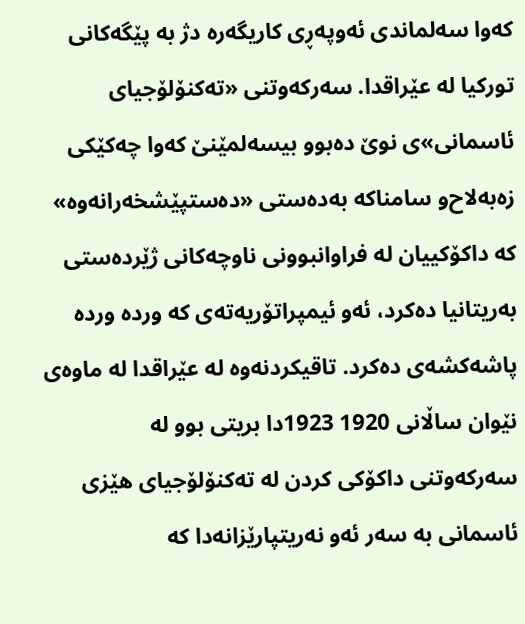كه‌وا سه‌لماندی ئه‌وپه‌ڕی كاریگه‌ره‌ دژ به‌ پێگه‌كانی توركیا له‌ عێراقدا. سه‌ركه‌وتنی «ته‌كنۆلۆجیای ئاسمانی»ی نوێ ده‌بوو بیسه‌لمێنێ كه‌وا چه‌كێكی زه‌به‌لاح‌و سامناكه‌ به‌ده‌ستی «ده‌ستپێشخه‌رانه‌وه‌» كه‌ داكۆكییان له‌ فراوانبوونی ناوچه‌كانی ژێرده‌ستی به‌ریتانیا ده‌كرد، ئه‌و ئیمپراتۆریه‌ته‌ی كه‌ ورده‌ ورده‌ پاشه‌كشه‌ی ده‌كرد. تاقیكردنه‌وه‌ له‌ عێراقدا له‌ ماوه‌ی نێوان ساڵانی‌ 1920 1923دا بریتی بوو له‌ سه‌ركه‌وتنی داكۆكی كردن له‌ ته‌كنۆلۆجیای هێزی ئاسمانی به‌ سه‌ر ئه‌و نه‌ریتپارێزانه‌دا كه‌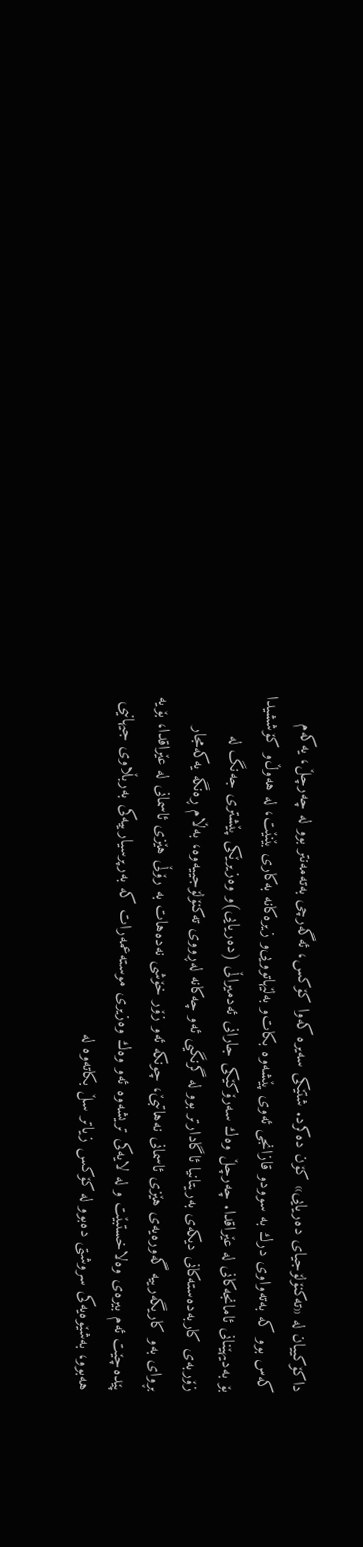داكۆكییان له‌ «ته‌كنۆلۆجیای ده‌ریایی» كۆن ده‌كرد. شتێكی سه‌یره‌ كه‌وا كۆكس، ئه‌گه‌رچی به‌ته‌مه‌نتر بوو له‌ چه‌رچڵ، یه‌كه‌م كه‌س بوو كه‌ به‌ته‌واوی درك به‌ سوود‌و قازانجی ئه‌وی پێشه‌وه‌ بكات‌و به‌لێهاتوویی‌و زیره‌كانه‌ به‌كاری بێنێت، له‌ هه‌وڵ‌و كۆششیدا بۆ به‌دیهێنانی ئامانجه‌كانی له‌ عێراقدا. چه‌رچڵ وه‌ك سه‌رۆكێكی جارانی ئه‌دمیراڵی (ده‌ریایی)و وه‌زیرێكی پێشتری‌ جه‌نگ له‌ زۆربه‌ی كاربه‌ده‌سته‌كانی دیكه‌ی به‌ریتانیا ئاگادارتر بوو له‌ گرنگیی ئه‌و چه‌كانه‌ له‌ڕووی ته‌كنۆلۆجییه‌وه‌، به‌ڵام ڕه‌نگه‌ یه‌كه‌مجار بڕوای به‌و كاریگه‌رییه‌ گه‌وره‌یه‌ی هێزی ئاسمانی نه‌هاتبێ، چونكه‌ ئه‌و زۆر خۆشی نه‌ده‌هات به‌ رۆڵی هێزی ئاسمانی له‌ عێراقدا، بۆیه‌ پێده‌چێت ئه‌م بیره‌ی وه‌لاخستبێت و له‌ لایه‌كی تریشه‌وه‌ ئه‌و وه‌ك وه‌زیری موسته‌عمه‌رات كه‌ به‌رپرسیارییه‌كی به‌ربڵاوی جیهانیی هه‌بوو، به‌شێوه‌یه‌كی سروشتی ده‌بوو له‌ كۆكس زیاتر سڵ بكاته‌وه‌ له‌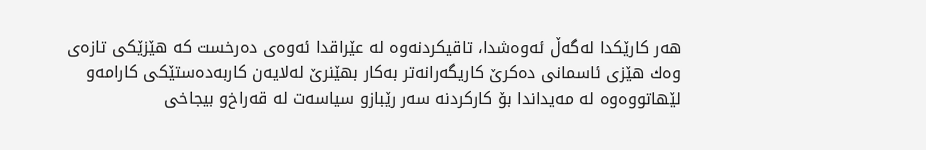هه‌ر كارێكدا له‌گه‌ڵ ئه‌وه‌شدا، تاقیكردنه‌وه‌ له‌ عێراقدا ئه‌وه‌ی ده‌رخست كه‌ هێزێكی تازه‌ی وه‌ك هێزی ئاسمانی ده‌كرێ كاریگه‌رانه‌تر به‌كار بهێنرێ له‌لایه‌ن كاربه‌ده‌ستێكی كارامه‌‌و لێهاتووه‌وه‌ له‌ مه‌یداندا بۆ كاركردنه‌ سه‌ر رێباز‌و سیاسه‌ت له‌ قه‌راخ‌و بیجاخی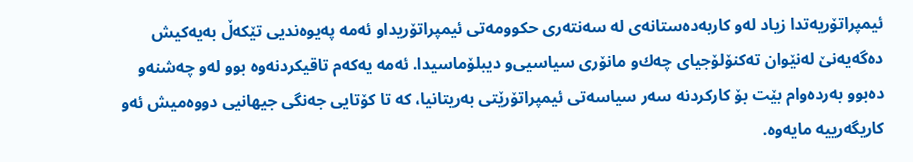ئیمپراتۆریه‌تدا زیاد له‌و كاربه‌ده‌ستانه‌ی له‌ سه‌نته‌ری حكوومه‌تی ئیمپراتۆریدا‌و ئه‌مه‌ په‌یوه‌ندیی تێكه‌ڵ به‌یه‌كیش ده‌گه‌یه‌نێ له‌نێوان ته‌كنۆلۆجیای چه‌ك‌و مانۆری سیاسیی‌و دیبلۆماسیدا. ئه‌مه‌ یه‌كه‌م تاقیكردنه‌وه‌ بوو له‌و چه‌شنه‌‌و ده‌بوو به‌رده‌وام بێت بۆ كاركردنه‌ سه‌ر سیاسه‌تی ئیمپراتۆرێتی به‌ریتانیا، كه‌ تا كۆتایی جه‌نگی جیهانیی دووه‌میش ئه‌و كاریگه‌رییه‌ مایه‌وه‌.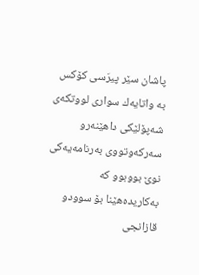پاشان سێر پیرَسی كۆكس به‌ واتایه‌ك سواری لووتكه‌ی شه‌پۆلێكی داهێنه‌ر‌و سه‌ركه‌وتووی به‌رنامه‌یه‌كی نوێ بووبوو كه‌ به‌كاریده‌هێنا بۆ سوود‌و قازانجی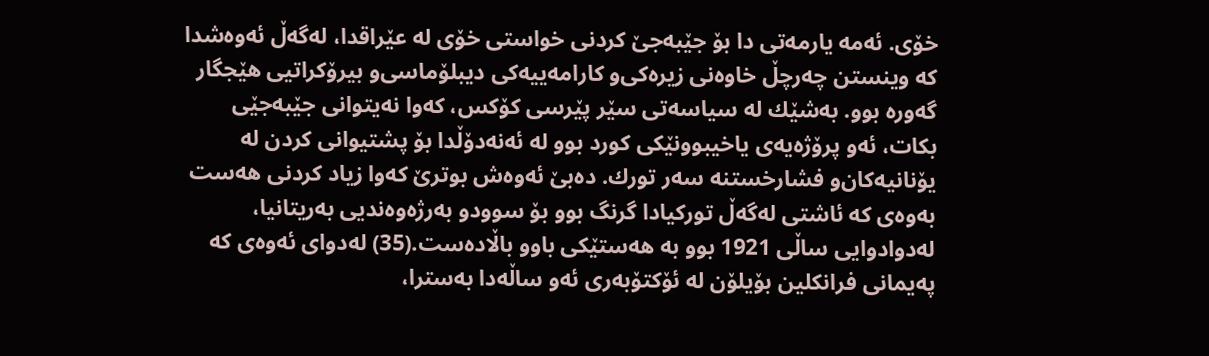خۆی. ئه‌مه‌ یارمه‌تی دا بۆ جێبه‌جێ كردنی خواستی خۆی له‌ عێراقدا، له‌گه‌ڵ ئه‌وه‌شدا كه‌ وینستن چه‌رچڵ خاوه‌نی زیره‌كی‌و كارامه‌ییه‌كی دیبلۆماسی‌و بیرۆكراتیی هێجگار گه‌وره‌ بوو. به‌شێك له‌ سیاسه‌تی سێر پێرسی كۆكس، كه‌وا نه‌یتوانی جێبه‌جێی بكات، ئه‌و پرۆژه‌یه‌ی یاخیبوونێكی كورد بوو له‌ ئه‌نه‌دۆڵدا بۆ پشتیوانی كردن له‌ یۆنانیه‌كان‌و فشارخستنه‌ سه‌ر تورك. ده‌بێ ئه‌وه‌ش بوترێ كه‌وا زیاد كردنی هه‌ست به‌وه‌ی كه‌ ئاشتی له‌گه‌ڵ توركیادا گرنگ بوو بۆ سوود‌و به‌رژه‌وه‌ندیی به‌ریتانیا، له‌دوادوایی ساڵی 1921 بوو به‌ هه‌ستێكی باو‌و باڵاده‌ست.(35) له‌دوای ئه‌وه‌ی كه‌ په‌یمانی فرانكلین بۆیلۆن له‌ ئۆكتۆبه‌ری ئه‌و ساڵه‌دا به‌سترا،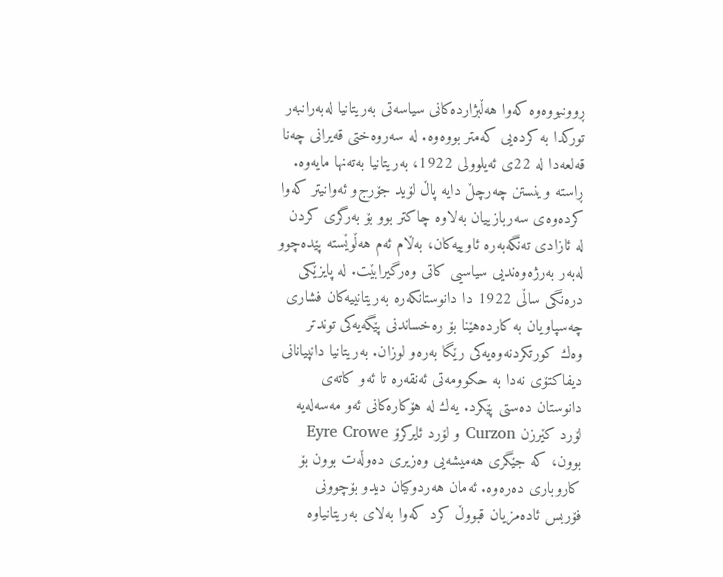ڕوونبووه‌وه‌ كه‌وا هه‌ڵبژارده‌كانی سیاسه‌تی به‌ریتانیا له‌به‌رانبه‌ر توركدا به‌ كرده‌یی‌ كه‌متر بووه‌وه‌. له‌ سه‌روه‌ختی قه‌یرانی چه‌نا قه‌لعه‌دا له‌ 22ی ئه‌یلوولی 1922، به‌ریتانیا به‌ته‌نها مایه‌وه‌. ڕاسته‌ وینستن چه‌رچڵ دایه‌ پاڵ لۆید جۆرج‌و ئه‌وانیتر كه‌وا كرده‌وه‌ی سه‌ربازییان به‌لاوه‌ چاكتر بوو بۆ به‌رگری كردن له‌ ئازادی ته‌نگه‌به‌ره‌ ئاوییه‌كان، به‌ڵام ئه‌م هه‌ڵوێسته‌ پێده‌چوو له‌به‌ر به‌رژه‌وه‌ندیی سیاسیی كاتی وه‌رگیرابێت. له‌ پایزێكی دره‌نگی ساڵی 1922 دا دانوستانكه‌ره‌ به‌ریتانییه‌كان فشاری چه‌سپاویان به‌ كارده‌هێنا بۆ ره‌خساندنی پێگه‌یه‌كی توندتر وه‌ك كورتكردنه‌وه‌یه‌كی رێگا به‌ره‌و لوزان. به‌ریتانیا دانپیانانی دیفاكتۆی نه‌دا به‌ حكوومه‌تی ئه‌نقه‌ره‌ تا ئه‌و كاته‌ی دانوستان ده‌ستی پێكرد. یه‌ك له‌ هۆكاره‌كانی ئه‌و مه‌سه‌له‌یه‌ لۆرد كێرزن Curzon و لۆرد ئایركرۆ Eyre Crowe بوون، كه‌ جێگری هه‌میشه‌یی وه‌زیری ده‌وڵه‌ت بوون بۆ كاروباری ده‌ره‌وه‌. ئه‌مان هه‌ردوكیان دید‌و بۆچوونی فۆربس ئاده‌مزیان قبووڵ كرد كه‌وا به‌لای به‌ریتانیاوه‌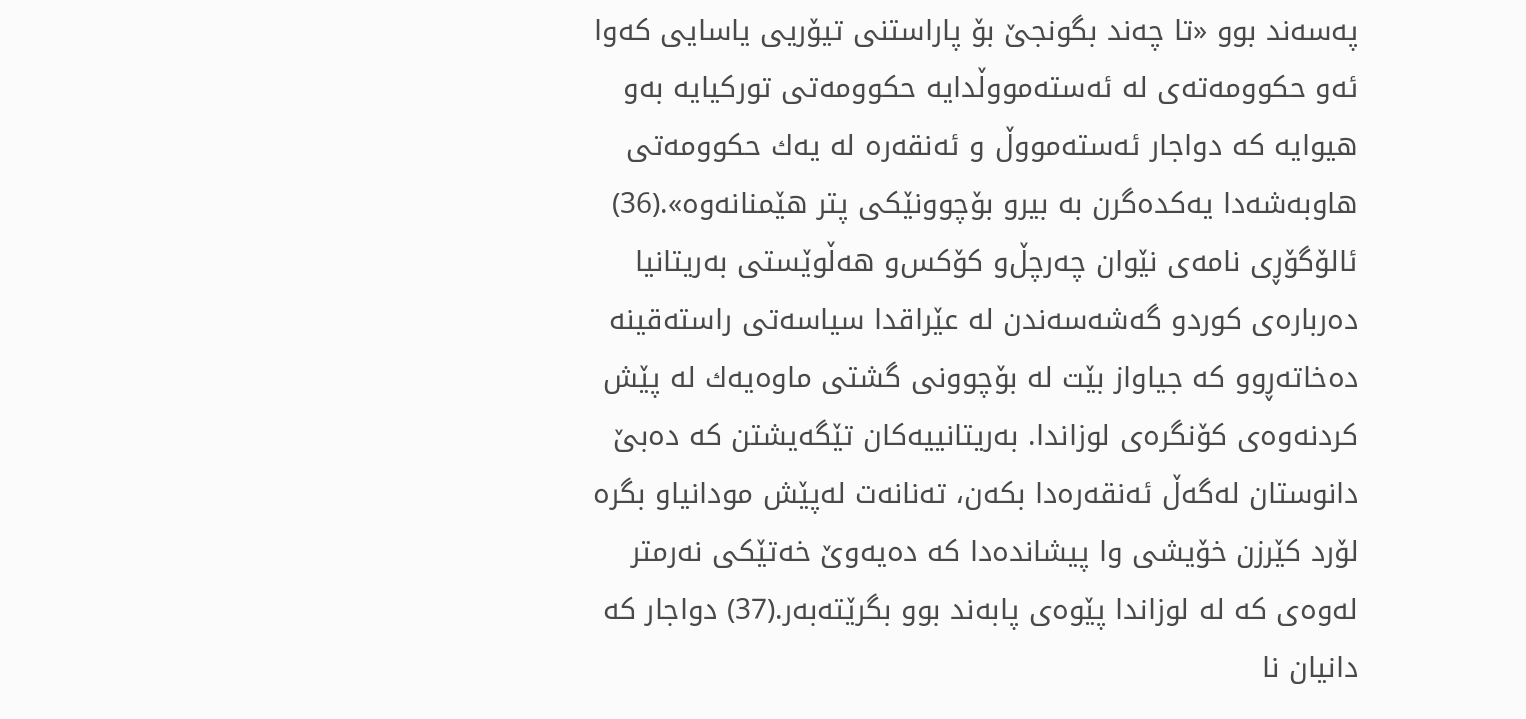په‌سه‌ند بوو «تا چه‌ند بگونجێ بۆ پاراستنی تیۆریی یاسایی كه‌وا ئه‌و حكوومه‌ته‌ی له‌ ئه‌سته‌مووڵدایه‌ حكوومه‌تی توركیایه‌ به‌و هیوایه‌ كه‌ دواجار ئه‌سته‌مووڵ ‌و ئه‌نقه‌ره‌ له‌ یه‌ك حكوومه‌تی هاوبه‌شه‌دا یه‌كده‌گرن به‌ بیرو بۆچوونێكی پتر هێمنانه‌وه‌».(36)
ئالۆگۆڕی نامه‌ی نێوان چه‌رچڵ‌و كۆكس‌و هه‌ڵوێستی به‌ریتانیا ده‌رباره‌ی كورد‌و گه‌شه‌سه‌ندن له‌ عێراقدا سیاسه‌تی راسته‌قینه‌ ده‌خاته‌ڕوو كه‌ جیاواز بێت له‌ بۆچوونی گشتی ماوه‌یه‌ك له‌ پێش كردنه‌وه‌ی كۆنگره‌ی لوزاندا. به‌ریتانییه‌كان تێگه‌یشتن كه‌ ده‌بێ دانوستان له‌گه‌ڵ ئه‌نقه‌ره‌دا بكه‌ن، ته‌نانه‌ت له‌پێش مودانیا‌و بگره‌ لۆرد كێرزن خۆیشی وا پیشانده‌دا كه‌ ده‌یه‌وێ خه‌تێكی نه‌رمتر له‌وه‌ی كه‌ له‌ لوزاندا پێوه‌ی پابه‌ند بوو بگرێته‌به‌ر.(37) دواجار كه‌ دانیان نا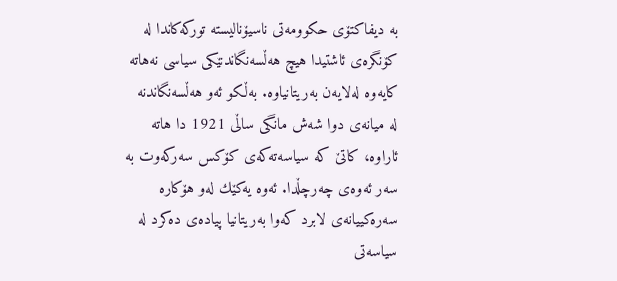به‌ دیفاكتۆی حكوومه‌تی ناسیۆنالیسته‌ توركه‌كاندا له‌ كۆنگره‌ی ئاشتیدا هیچ هه‌ڵسه‌نگاندنێكی سیاسی نه‌هاته‌ كایه‌وه‌ له‌لایه‌ن به‌ریتانیاوه‌. به‌ڵكو ئه‌و هه‌ڵسه‌نگاندنه‌ له‌ میانه‌ی دوا شه‌ش مانگی ساڵی 1921 دا هاته‌ ئاراوه‌، كاتێ كه‌ سیاسه‌ته‌كه‌ی كۆكس سه‌ركه‌وت به‌ سه‌ر ئه‌وه‌ی چه‌رچڵدا. ئه‌وه‌ یه‌كێك له‌و هۆكاره‌ سه‌ره‌كییانه‌ی لابرد كه‌وا به‌ریتانیا پیاده‌ی ده‌كرد له‌ سیاسه‌تی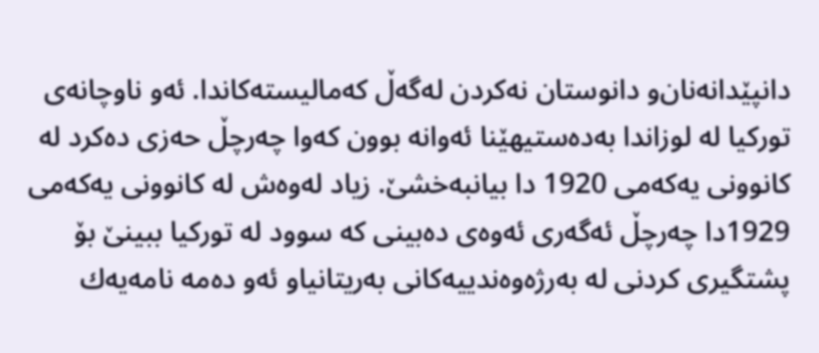دانپێدانه‌نان‌و دانوستان نه‌كردن له‌گه‌ڵ كه‌مالیسته‌كاندا. ئه‌و ناوچانه‌ی توركیا له‌ لوزاندا به‌ده‌ستیهێنا ئه‌وانه‌ بوون كه‌وا چه‌رچڵ حه‌زی ده‌كرد له‌ كانوونی یه‌كه‌می 1920 دا بیانبه‌خشێ. زیاد له‌وه‌ش له‌ كانوونی یه‌كه‌می 1929دا چه‌رچڵ ئه‌گه‌ری ئه‌وه‌ی ده‌بینی كه‌ سوود له‌ توركیا ببینێ بۆ پشتگیری كردنی له‌ به‌رژه‌وه‌ندییه‌كانی به‌ریتانیاو ئه‌و ده‌مه‌ نامه‌یه‌ك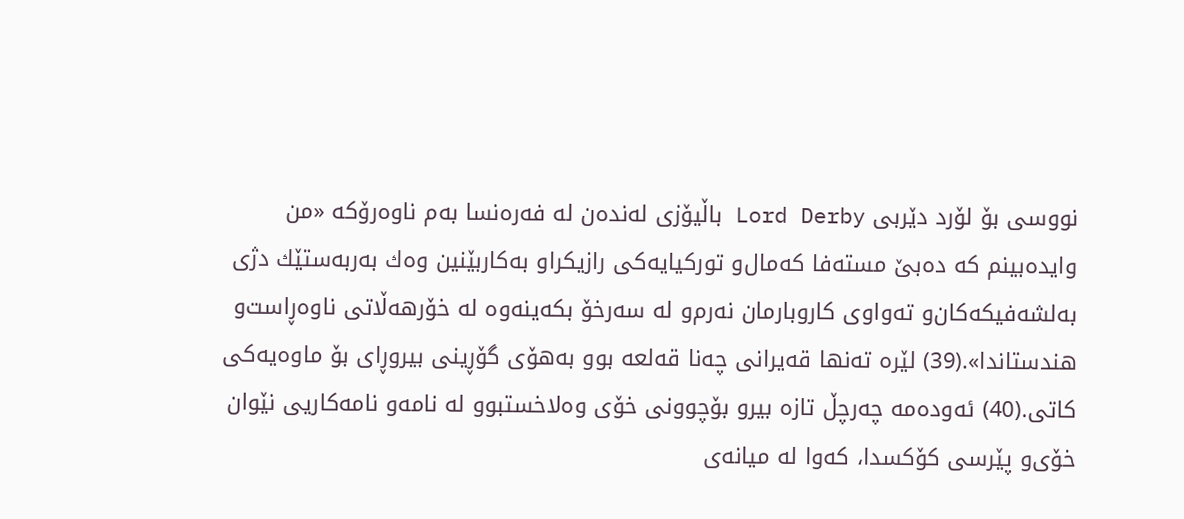نووسی بۆ لۆرد دێربی Lord Derby باڵیۆزی‌ له‌نده‌ن له‌ فه‌ره‌نسا به‌م ناوه‌رۆكه‌ «من وایده‌بینم كه‌ ده‌بێ مسته‌فا كه‌مال‌و توركیایه‌كی رازیكراو به‌كاربێنین وه‌ك به‌ربه‌ستێك دژی به‌لشه‌فیكه‌كان‌و ته‌واوی كاروبارمان نه‌رم‌و له‌ سه‌رخۆ بكه‌ینه‌وه‌ له‌ خۆرهه‌ڵاتی ناوه‌ڕاست‌و هندستاندا».(39) لێره‌ ته‌نها قه‌یرانی چه‌نا قه‌لعه‌ بوو به‌هۆی گۆڕینی بیروڕای بۆ ماوه‌یه‌كی كاتی.(40) ئه‌وده‌مه‌ چه‌رچڵ تازه‌ بیرو بۆچوونی خۆی وه‌لاخستبوو له‌ نامه‌‌و نامه‌كاریی نێوان خۆی‌و پێرسی كۆكسدا، كه‌وا له‌ میانه‌ی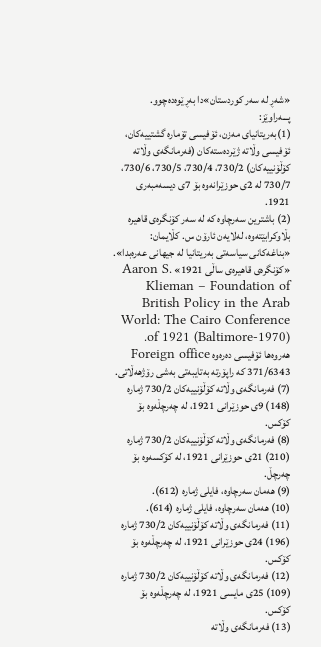«شه‌ڕ له‌ سه‌ر كوردستان»دا به‌ڕێوه‌ده‌چوو.
پـــه‌راوێز:
(1)به‌ریتانیای مه‌زن، ئۆفیسی تۆماره‌ گشتییه‌كان، ئۆفیسی وڵاته‌ ژێرده‌سته‌كان (فه‌رمانگه‌ی‌ وڵاته‌ كۆڵۆنییه‌كان) 730/2، 730/4، 730/5، 730/6، 730/7 له‌ 2ی حوزێرانه‌وه‌ بۆ 7ی دیسه‌مبه‌ری 1921.
(2) باشترین سه‌رچاوه‌ كه‌ له‌ سه‌ر كۆنگره‌ی قاهیره‌ بڵاوكرابێته‌وه‌، له‌لایه‌ن ئارۆن س. كڵایمان: «بناغه‌كانی سیاسه‌تی به‌ریتانیا له‌ جیهانی عه‌ره‌بدا».
«كۆنگره‌ی قاهیره‌ی ساڵی 1921» Aaron S. Klieman – Foundation of British Policy in the Arab World: The Cairo Conference of 1921 (Baltimore-1970).
هه‌روه‌ها ئۆفیسی ده‌ره‌وه‌ Foreign office 371/6343 كه‌ راپۆرته‌ به‌تایبه‌تی به‌شی رۆژهه‌ڵاتی.
(7) فه‌رمانگه‌ی‌ وڵاته‌ كۆڵۆنییه‌كان 730/2 ژماره‌ (148) 9ی حوزێرانی 1921، له‌ چه‌رچڵه‌وه‌ بۆ كۆكس.
(8) فه‌رمانگه‌ی‌ وڵاته‌ كۆڵۆنییه‌كان 730/2 ژماره‌ (210) 21ی حوزێرانی 1921، له‌ كۆكسه‌وه‌ بۆ چه‌رچڵ.
(9) هه‌مان سه‌رچاوه‌، فایلی‌ ژماره‌ (612).
(10) هه‌مان سه‌رچاوه‌، فایلی ژماره‌ (614).
(11) فه‌رمانگه‌ی‌ وڵاته‌ كۆڵۆنییه‌كان 730/2 ژماره‌ (196) 24ی حوزێرانی 1921، له‌ چه‌رچڵه‌وه‌ بۆ كۆكس.
(12) فه‌رمانگه‌ی‌ وڵاته‌ كۆڵۆنییه‌كان 730/2 ژماره‌ (109) 25ی مایسی 1921، له‌ چه‌رچڵه‌وه‌ بۆ كۆكس.
(13) فه‌رمانگه‌ی‌ وڵاته‌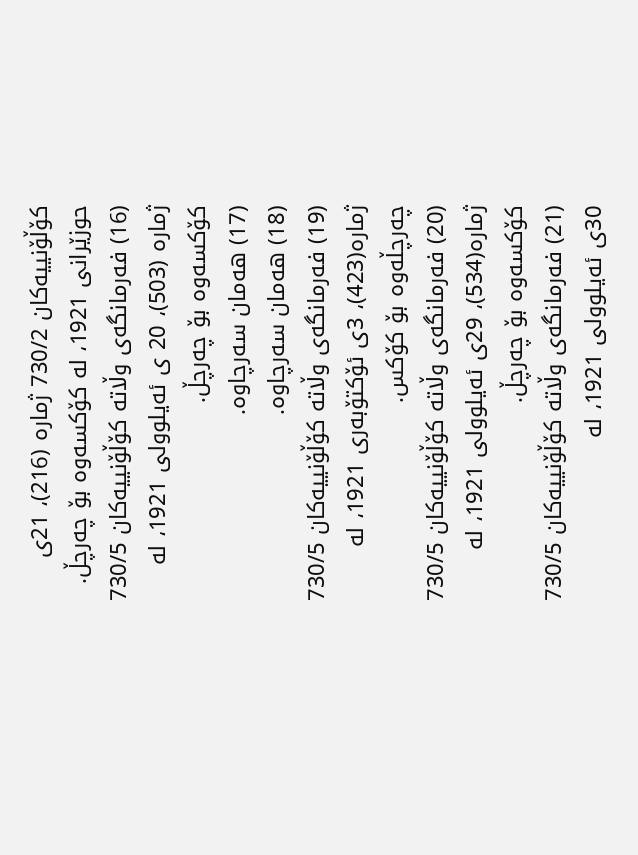كۆڵۆنییه‌كان 730/2 ژماره‌ (216)، 21ی حوزێرانی 1921، له‌ كۆكسه‌وه‌ بۆ چه‌رچڵ.
(16) فه‌رمانگه‌ی‌ وڵاته‌ كۆڵۆنییه‌كان 730/5 ژماره‌ (503)، 20 ی ئه‌یلوولی 1921، له‌ كۆكسه‌وه‌ بۆ چه‌رچڵ.
(17) هه‌مان سه‌رچاوه‌.
(18) هه‌مان سه‌رچاوه‌.
(19) فه‌رمانگه‌ی‌ وڵاته‌ كۆڵۆنییه‌كان 730/5 ژماره‌(423)، 3ی ئۆكتۆبه‌ری 1921، له‌ چه‌رچڵه‌وه‌ بۆ كۆكس.
(20) فه‌رمانگه‌ی‌ وڵاته‌ كۆڵۆنییه‌كان 730/5 ژماره‌(534)، 29ی ئه‌یلوولی 1921، له‌ كۆكسه‌وه‌ بۆ چه‌رچڵ.
(21) فه‌رمانگه‌ی‌ وڵاته‌ كۆڵۆنییه‌كان 730/5 30ی ئه‌یلوولی 1921، له‌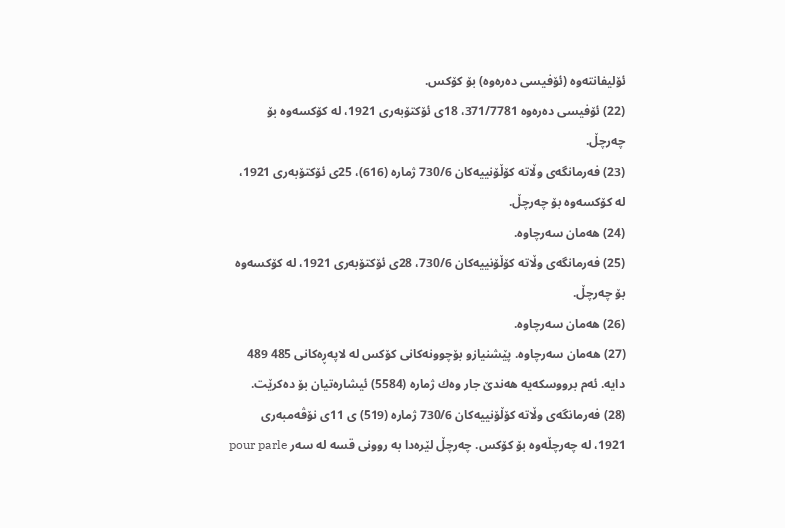ئۆلیفانته‌وه‌ (ئۆفیسی ده‌ره‌وه‌) بۆ كۆكس.
(22) ئۆفیسی ده‌ره‌وه‌ 371/7781، 18ی ئۆكتۆبه‌ری 1921، له‌ كۆكسه‌وه‌ بۆ چه‌رچڵ.
(23) فه‌رمانگه‌ی‌ وڵاته‌ كۆڵۆنییه‌كان 730/6 ژماره‌ (616)، 25ی ئۆكتۆبه‌ری 1921، له‌ كۆكسه‌وه‌ بۆ چه‌رچڵ.
(24) هه‌مان سه‌رچاوه‌.
(25) فه‌رمانگه‌ی‌ وڵاته‌ كۆڵۆنییه‌كان 730/6، 28ی ئۆكتۆبه‌ری 1921، له‌ كۆكسه‌وه‌ بۆ چه‌رچڵ.
(26) هه‌مان سه‌رچاوه‌.
(27) هه‌مان سه‌رچاوه‌. پێشنیاز‌و بۆچوونه‌كانی كۆكس له‌ لاپه‌ڕه‌كانی 485 489 دایه‌. ئه‌م برووسكه‌یه‌ هه‌ندێ جار وه‌ك ژماره‌ (5584) ئیشاره‌تیان بۆ ده‌كرێت.
(28) فه‌رمانگه‌ی‌ وڵاته‌ كۆڵۆنییه‌كان 730/6 ژماره‌ (519) ی 11ی نۆڤه‌مبه‌ری 1921، له‌ چه‌رچڵه‌وه‌ بۆ كۆكس. چه‌رچڵ لێره‌دا به‌ روونی قسه‌ له‌ سه‌ر pour parle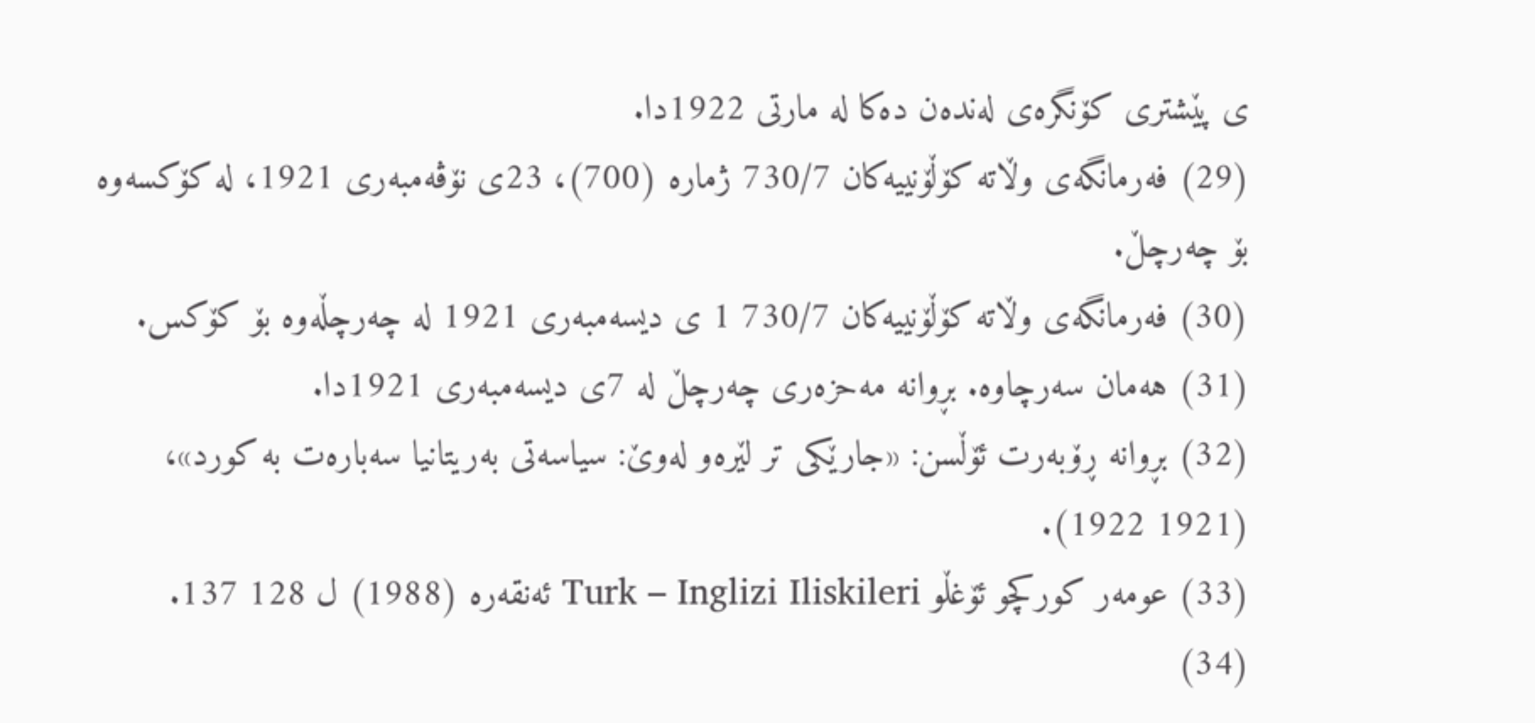ی پێشتری كۆنگره‌ی له‌نده‌ن ده‌كا له‌ مارتی 1922دا.
(29) فه‌رمانگه‌ی‌ وڵاته‌ كۆڵۆنییه‌كان 730/7 ژماره‌ (700)، 23ی نۆڤه‌مبه‌ری 1921، له‌ كۆكسه‌وه‌ بۆ چه‌رچڵ.
(30) فه‌رمانگه‌ی‌ وڵاته‌ كۆڵۆنییه‌كان 730/7 1 ی دیسه‌مبه‌ری 1921 له‌ چه‌رچڵه‌وه‌ بۆ كۆكس.
(31) هه‌مان سه‌رچاوه‌. بڕوانه‌ مه‌حزه‌ری چه‌رچڵ له‌ 7ی دیسه‌مبه‌ری 1921دا.
(32) بڕوانه‌ ڕۆبه‌رت ئۆڵسن: «جارێكی تر لێره‌و له‌وێ: سیاسه‌تی به‌ریتانیا سه‌باره‌ت به‌ كورد»، (1921 1922).
(33) عومه‌ر كوركچو ئۆغڵو Turk – Inglizi Iliskileri ئه‌نقه‌ره‌ (1988) ل 128 137.
(34)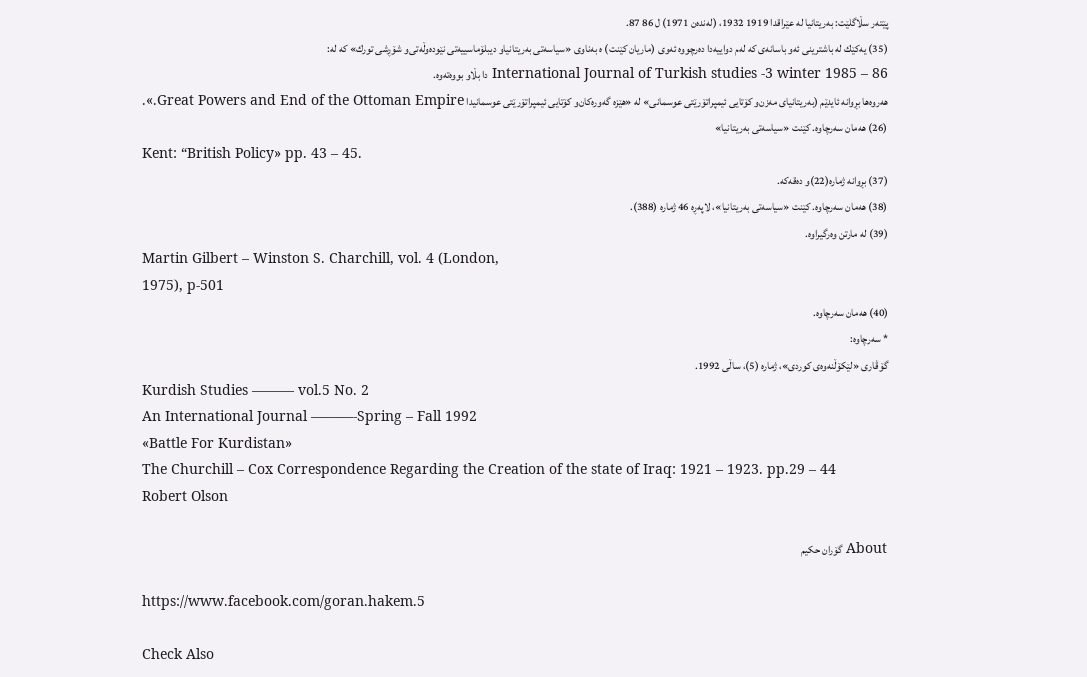پێته‌ر سڵاگلێت: به‌ریتانیا له‌ عێراقدا 1919 1932، (له‌نده‌ن 1971) ل 86 87.
(35) یه‌كێك له‌ باشترینی ئه‌و باسانه‌ی كه‌ له‌م دواییه‌دا ده‌رچووه‌ ئه‌وی (ماریان كێنت) ه‌ به‌ناوی «سیاسه‌تی به‌ریتانیا‌و دیبلۆماسییه‌تی نێوده‌وڵه‌تی‌و شۆڕشی تورك» كه‌ له‌:
International Journal of Turkish studies -3 winter 1985 – 86 دا بڵاو بووه‌ته‌وه‌.
هه‌روه‌ها بڕوانه‌ ئایدێم (به‌ریتانیای مه‌زن‌و كۆتایی ئیمپراتۆرێتی عوسمانی» له‌ «هێزه‌ گه‌وره‌كان‌و كۆتایی ئیمپراتۆرێتی عوسمانیدا Great Powers and End of the Ottoman Empire.».
(26) هه‌مان سه‌رچاوه‌. كێنت «سیاسه‌تی به‌ریتانیا»
Kent: “British Policy» pp. 43 – 45.
(37) بڕوانه‌ ژماره‌(22)و ده‌قه‌كه‌.
(38) هه‌مان سه‌رچاوه‌. كێنت «سیاسه‌تی به‌ریتانیا»، لاپه‌ڕه‌ 46 ژماره‌ (388).
(39) له‌ مارتن وه‌رگیراوه‌.
Martin Gilbert – Winston S. Charchill, vol. 4 (London,
1975), p-501
(40) هه‌مان سه‌رچاوه‌.
* سه‌رچاوه‌:
گۆڤاری «لێكۆڵنه‌وه‌ی‌ كوردی‌»، ژماره‌ (5)، ساڵی‌ 1992.
Kurdish Studies ——— vol.5 No. 2
An International Journal ———-Spring – Fall 1992
«Battle For Kurdistan»
The Churchill – Cox Correspondence Regarding the Creation of the state of Iraq: 1921 – 1923. pp.29 – 44
Robert Olson

About گۆران حكيم

https://www.facebook.com/goran.hakem.5

Check Also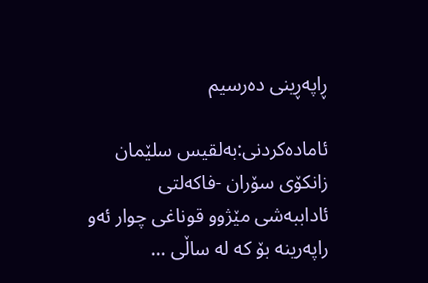ڕاپه‌ڕینی دەرسیم

ئامادەكردنی:بەلقیس سلێمان زانكۆی سۆران -فاكەلتی ئاداببەشی مێژوو قوناغی چوار ئەو راپەرینە بۆ كە لە ساڵی …